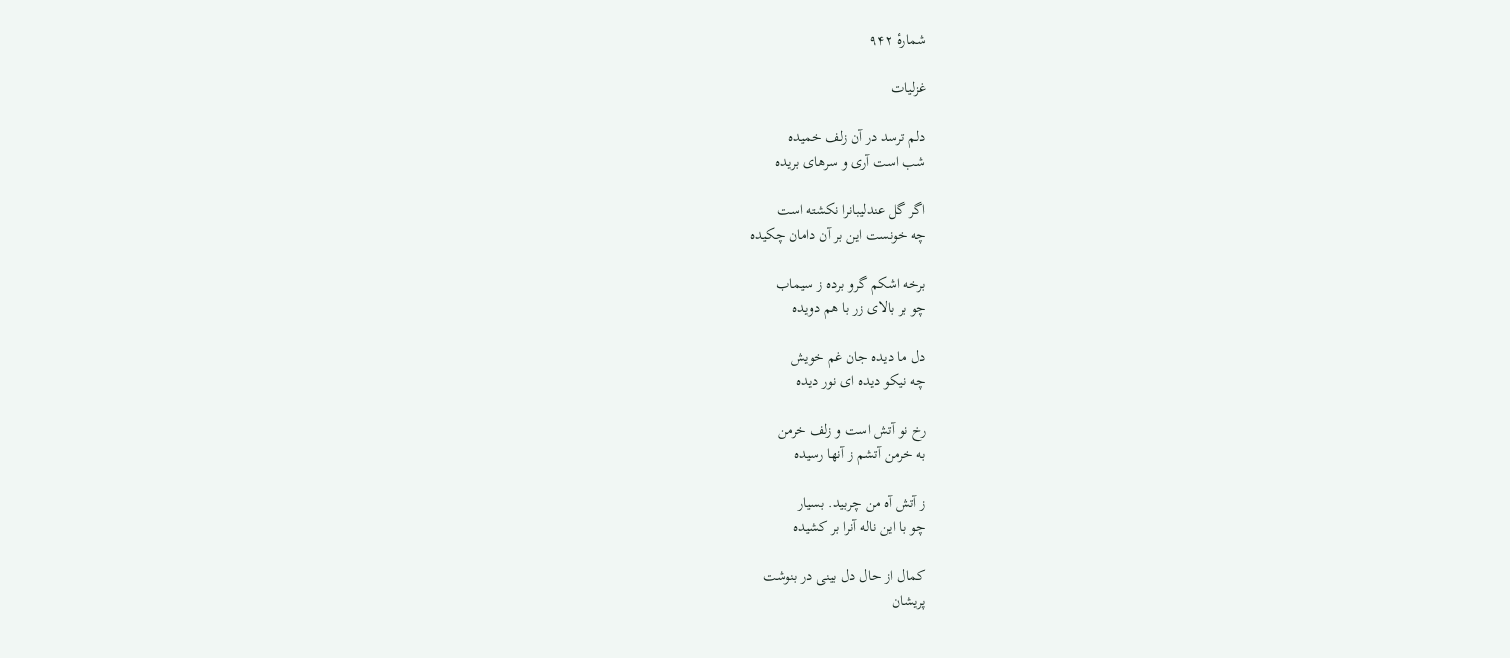شمارهٔ ۹۴۲

غزلیات

دلم ترسد در آن زلف خمیده
شب است آری و سرهای بریده

اگر گل عندلیبانرا نکشته است
چه خونست این بر آن دامان چکیده

برخه اشکم گرو برده ز سیماب
چو بر بالای زر با هم دویده

دل ما دیده جان غم خویش
چه نیکو دیده ای نور دیده

رخ نو آتش است و زلف خرمن
به خرمن آتشم ز آنها رسیده

ز آتش آه من چربید. بسیار
چو با این ناله آنرا بر کشیده

کمال از حال دل بینی در بنوشت
پریشان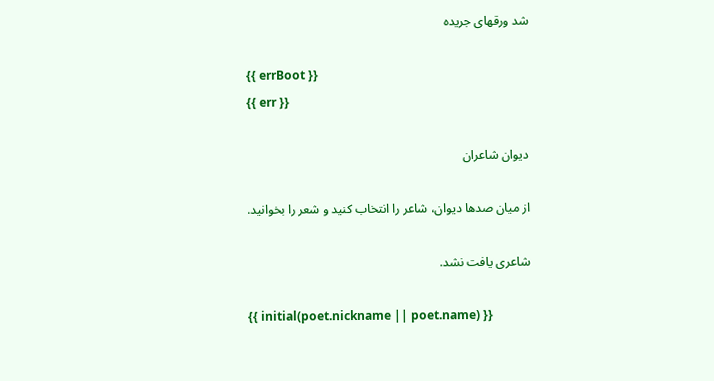شد ورقهای جریده

{{ errBoot }}
{{ err }}

دیوان شاعران

از میان صدها دیوان، شاعر را انتخاب کنید و شعر را بخوانید.

شاعری یافت نشد.

{{ initial(poet.nickname || poet.name) }}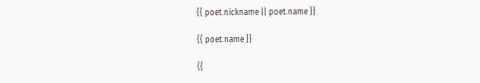{{ poet.nickname || poet.name }}

{{ poet.name }}

{{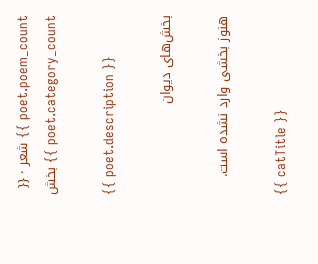poet.poem_count }} شعر · {{ poet.category_count }} بخش

{{ poet.description }}

بخش‌های دیوان

هنوز بخشی وارد نشده است.

{{ catTitle }}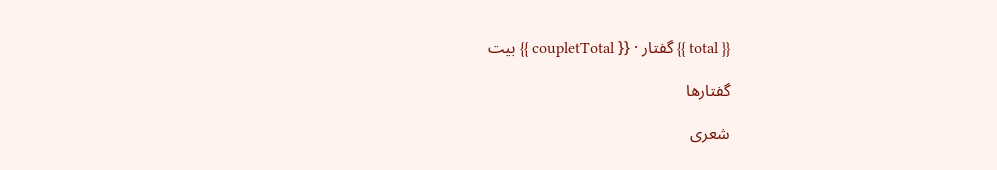{{ total }} گفتار · {{ coupletTotal }} بیت

گفتارها

شعری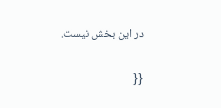در این بخش نیست.

{{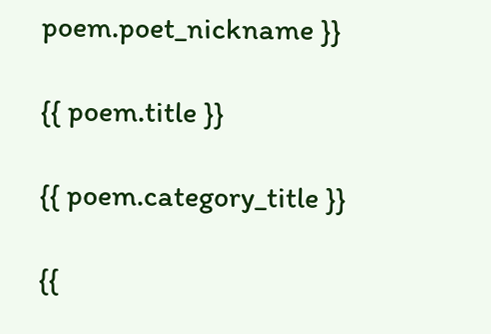poem.poet_nickname }}

{{ poem.title }}

{{ poem.category_title }}

{{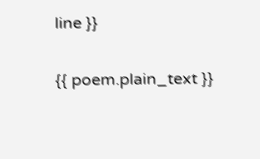line }}

{{ poem.plain_text }}